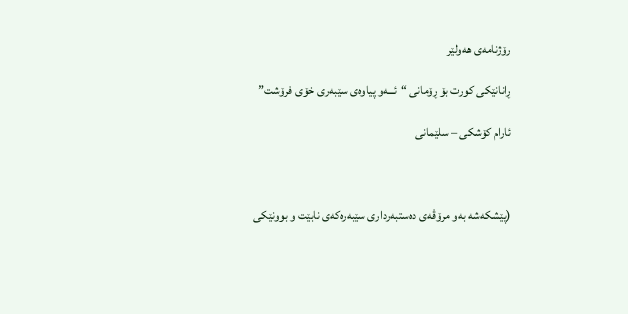رۆژنامەی ھەولێر

ڕانانێکی کورت بۆ ڕۆمانی “ئـــەو پیاوەی سێبەری خۆی فرۆشت”

ئارام كۆشكی – سلێمانی



(پێشکەشە بەو مرۆڤەی دەستبەرداری سێبەرەکەی نابێت و بوونێکی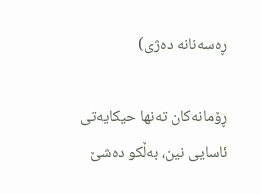ڕەسەنانە دەژی)

ڕۆمانەکان تەنها حیکایەتی ئاسایی نین، بەڵکو دەشێ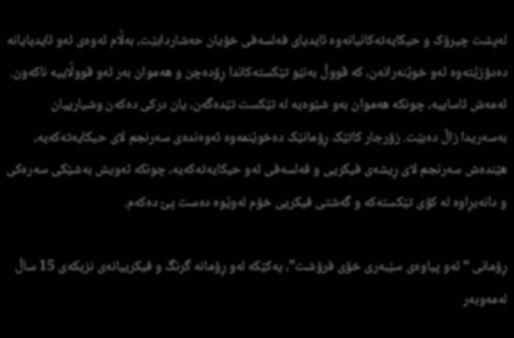لەپشت چیرۆک و حیکایەتەکانیانەوە ئایدیای فەلسەفی خۆیان حەشاردابێت، بەڵام ئەوەی ئەو ئایدیایانە دەدۆزێتەوە ئەو خوێنەرانەن، کە قووڵ بەنێو تێکستەکاندا ڕۆدەچن و هەموان بەر ئەو قووڵاییە ناکەون. ئەمەش ئاساییە، چونکە هەموان بەو شێوەیە لە تێکست تێدەگەن، یان درکی دەکەن وشیارییان بەسەریدا زاڵ دەبێت. زۆرجار کاتێک ڕۆمانێک دەخوێنمەوە ئەوەندەی سەرنجم لای حیکایەتەکەیە، هێندەش سەرنجم لای ڕیشەی فیکریی و فەلسەفی ئەو حیکایەتەکەیە، چونکە ئەویش بەشێکی سەرەکی و دانەبڕاوە لە کۆی تێکستەکە و گەشتی فیکریی خۆم لەوێوە دەست پێ دەکەم.

ڕۆمانی “ئەو پیاوەی سێبەری خۆی فرۆشت”، یەکێکە لەو ڕۆمانە گرنگ و فیکرییانەی نزیکەی 15 ساڵ لەمەوبەر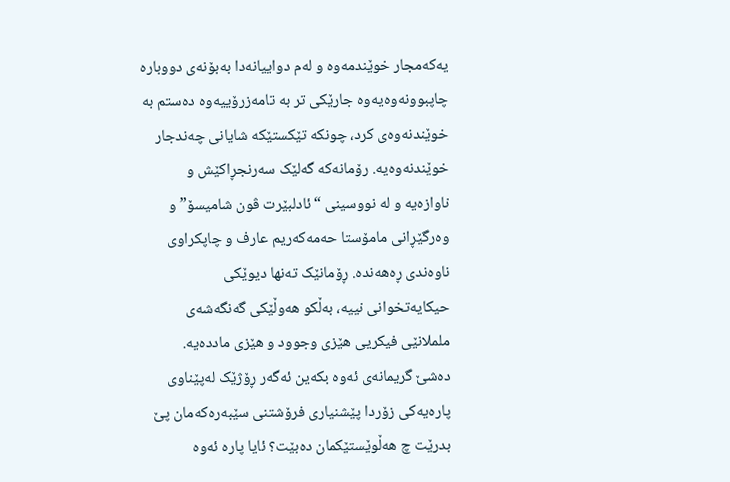یەکەمجار خوێندمەوە و لەم دواییانەدا بەبۆنەی دووبارە چاپبوونەوەیەوە جارێکی تر بە تامەزرۆییەوە دەستم بە خوێندنەوەی کرد، چونکە تێکستێکە شایانی چەندجار خوێندنەوەیە. رۆمانەکە گەلێک سەرنجڕاکێش و ناوازەیە و لە نووسینی “ئادلبێرت ڤون شامیسۆ” و وەرگێڕانی مامۆستا حەمەکەریم عارف و چاپکراوی ناوەندی ڕەهەندە. ڕۆمانێک تەنها دیوێکی حیکایەتخوانی نییە، بەڵکو هەوڵێکی گەنگەشەی ململانێی فیکریی هێزی وجوود و هێزی ماددەیە.
دەشێ گریمانەی ئەوە بکەین ئەگەر ڕۆژێک لەپێناوی پارەیەکی زۆردا پێشنیاری فرۆشتنی سێبەرەکەمان پێ بدرێت چ هەڵوێستێکمان دەبێت؟ ئایا پارە ئەوە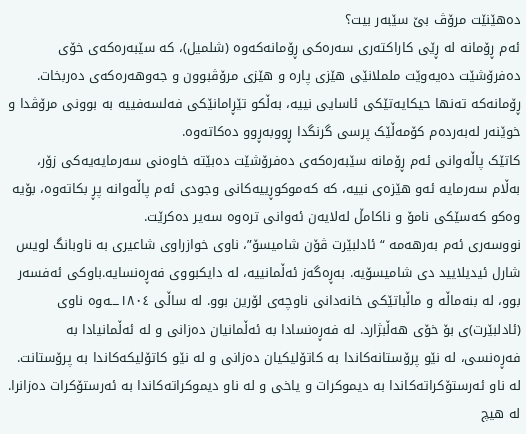دەهێنێت مرۆڤ بێ سێبەر بیت؟
ئەم ڕۆمانە لە ڕێی کاراکتەری سەرەکی ڕۆمانەکەوە (شلمیل)، کە سێبەرەکەی خۆی دەفرۆشێت دەیەوێت ململانێی هێزی پارە و هێزی مرۆڤبوون و جەوهەرەکەی دەربخات. ڕۆمانەکە تەنها حیکایەتێکی ئاسایی نییە، بەڵکو تێڕامانێکی فەلسەفییە بە بوونی مرۆڤدا و خوێنەر لەبەردەم کۆمەڵێک پرسی گرنگدا ڕووبەڕوو دەکاتەوە.
کاتێک پاڵەوانی ئەم ڕۆمانە سێبەرەکەی دەفرۆشێت دەبێتە خاوەنی سەرمایەیەکی زۆر، بەڵام سەرمایە ئەو هێزەی نییە، کە کەموکوڕییەکانی وجودی ئەم پاڵەوانە پڕ بکاتەوە، بۆیە وەکو کەسێکی نامۆ و ناکامڵ لەلایەن ئەوانی ترەوە سەیر دەکرێت.
نووسەری ئەم بەرهەمە “ئادلبێرت ڤۆن شامیسۆ”، ناوی خوازراوی شاعیری بە ناوبانگ لویس شارل ئیدیلایید دی شامیسۆیە. بەڕەگەز ئەڵمانییە، لە دایکبووی فەڕەنسایە.باوکی ئەفسەر بوو، لە بنەماڵە و ماڵباتێکی خانەدانی ناوچەی لۆرین بوو. لە ساڵی ١٨٠٤ـــەوە ناوی (ئادلبێرت)ی بۆ خۆی ھەڵبژارد. لە فەڕەنسادا بە ئەڵمانیان دەزانی و لە ئەڵمانیادا بە فەڕەنسی، لە نێو پرۆستانەکاندا بە کاتۆلیکیان دەزانی و لە نێو کاتۆلیکەکاندا بە پرۆستانت. لە ناو ئەرستۆکراتەکاندا بە دیموکرات و یاخی و لە ناو دیموکراتەکاندا بە ئەرستۆکرات دەزانرا. لە ھیچ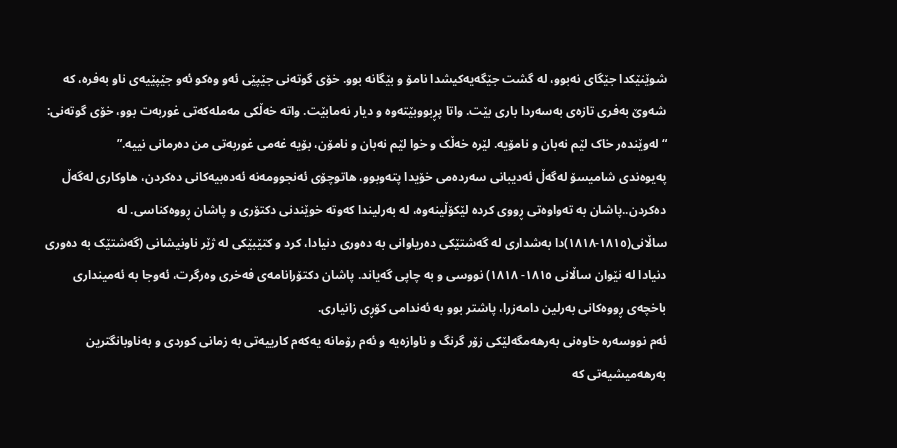شوێنێکدا جێگای نەبوو، لە گشت جێگەیەکیشدا نامۆ و بێگانە بوو. خۆی گوتەنی جێپێی ئەو وەکو ئەو جێپێیەی ناو بەفرە، کە شەوێ بەفری تازەی بەسەردا باری بێت. واتا پڕبووبێتەوە و دیار نەمابێت. واتە خەڵکی مەملەکەتی غوربەت بوو، خۆی گوتەنی: “لەوێندەر خاک لێم نەبان و نامۆیە. لێرە خەڵک و خوا لێم نەبان و نامۆن، بۆیە غەمی غوربەتی من دەرمانی نییە.”
پەیوەندی شامیسۆ لەگەڵ ئەدیبانی سەردەمی خۆیدا پتەوبوو، ھاتوچۆی ئەنجوومەنە ئەدەبیەکانی دەکردن، ھاوکاری لەگەڵ دەکردن..پاشان بە تەواوەتی ڕووی کردە لێکۆڵینەوە، لە بەرلیندا کەوتە خوێندنی دکتۆری و پاشان ڕووەکناسی. لە ساڵانی(١٨١٥-١٨١٨)دا بەشداری لە گەشتێکی دەریاوانی بە دەوری دنیادا، کرد و کتێبێکی لە ژێر ناونیشانی (گەشتێک بە دەوری دنیادا لە نێوان ساڵانی ١٨١٥- ١٨١٨) نووسی و بە چاپی گەیاند. پاشان دکتۆرانامەی فەخری وەرگرت، ئەوجا بە ئەمینداری باخچەی ڕووەکانی بەرلین دامەزرا، پاشتر بوو بە ئەندامی کۆڕی زانیاری.
ئەم نووسەرە خاوەنی بەرهەمگەلێکی زۆر گرنگ و ناوازەیە و ئەم رۆمانە یەکەم کارییەتی بە زمانی کوردی و بەناوبانگترین بەرهەمیشیەتی کە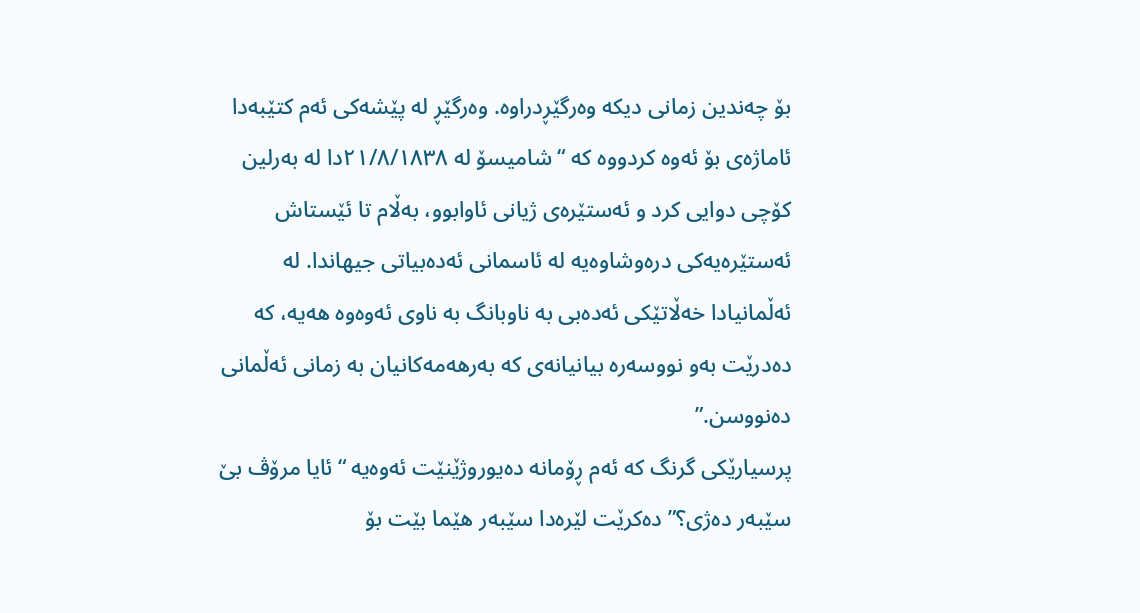بۆ چەندین زمانی دیکە وەرگێڕدراوە. وەرگێڕ لە پێشەکی ئەم کتێبەدا ئاماژەی بۆ ئەوە کردووە کە “شامیسۆ لە ٢١/٨/١٨٣٨دا لە بەرلین کۆچی دوایی کرد و ئەستێرەی ژیانی ئاوابوو، بەڵام تا ئێستاش ئەستێرەیەکی درەوشاوەیە لە ئاسمانی ئەدەبیاتی جیھاندا. لە ئەڵمانیادا خەڵاتێکی ئەدەبی بە ناوبانگ بە ناوی ئەوەوە ھەیە، کە دەدرێت بەو نووسەرە بیانیانەی کە بەرھەمەکانیان بە زمانی ئەڵمانی دەنووسن.”
پرسیارێکی گرنگ کە ئەم ڕۆمانە دەیوروژێنێت ئەوەیە “ئایا مرۆڤ بێ سێبەر دەژی؟” دەکرێت لێرەدا سێبەر هێما بێت بۆ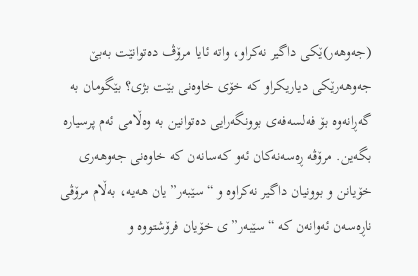(جەوهەر)ێکی داگیر نەکراو، واتە ئایا مرۆڤ دەتوانێت بەبێ جەوهەرێکی دیاریکراو کە خۆی خاوەنی بێت بژی؟ بێگومان بە گەڕانەوە بۆ فەلسەفەی بوونگەرایی دەتوانین بە وەڵامی ئەم پرسیارە بگەین. مرۆڤە ڕەسەنەکان ئەو کەسانەن کە خاوەنی جەوهەری خۆیانن و بوونیان داگیر نەکراوە و “سێبەر”یان هەیە، بەڵام مرۆڤی ناڕەسەن ئەوانەن کە “سێبەر”ی خۆیان فرۆشتووە و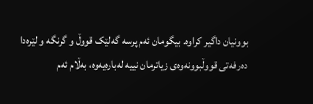بوونیان داگیر کراوە. بیگومان ئەم پرسە گەلێک قووڵ و گرنگە و لێرەدا دەرفەتی قووڵبوونەوەی زیاترمان نییە لەبارەیەوە، بەڵام ئەم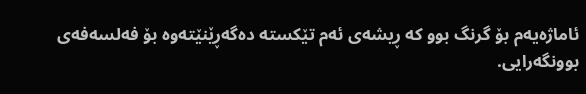ئاماژەیەم بۆ گرنگ بوو کە ڕیشەی ئەم تێکستە دەگەڕێنێتەوە بۆ فەلسەفەی بوونگەرایی.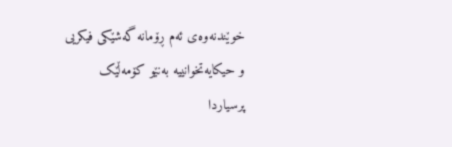خوێندنەوەی ئەم ڕۆمانە گەشێکی فیکریی و حیکایەتخوانییە بەنێو کۆمەڵێک پرسیاردا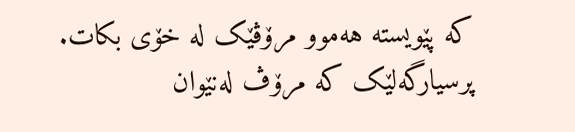کە پێویستە هەموو مرۆڤێک لە خۆی بکات. پرسیارگەلێک کە مرۆڤ لەنێوان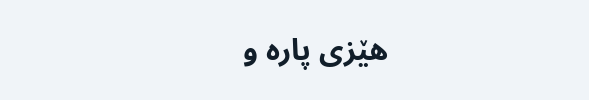هێزی پارە و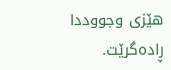هێزی وجووددا ڕادەگرێت.